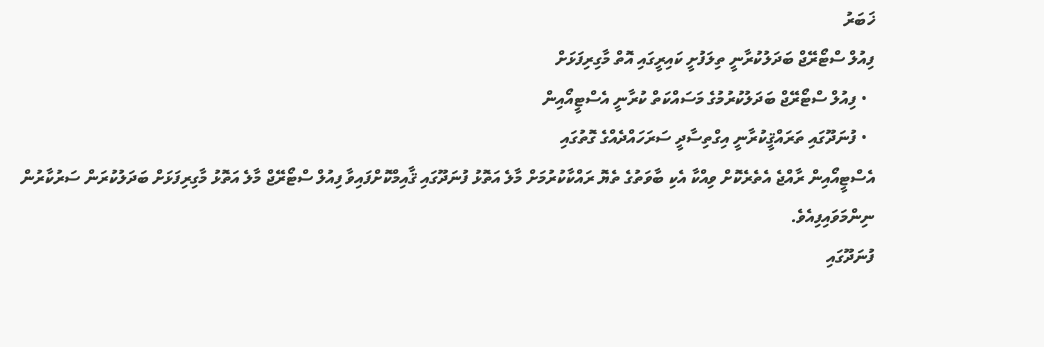ޚަބަރު
ފިއުލް ސްޓޯރޭޖް ބަދަލުކުރާނީ ތިލަފުށީ ކައިރީގައި އޮތް މާގިރިފަޅަށް
  • ފިއުލް ސްޓޯރޭޖް ބަދަލުކުރުމުގެ މަސައްކަތް ކުރާނީ އެސްޓީއޯއިން
  • ފުނަދޫގައި ތަރައްޤީކުރާނީ އިގްތިސާދީ ސަރަހައްދެއްގެ ގޮތުގައި
އެސްޓީއޯއިން ރާއްޖެ އެތެރެކޮށް ވިއްކާ އެކި ބާވަތުގެ ތެޔޮ ރައްކާކުރުމަށް މާލެ އަތޮޅު ފުނަދޫގައި ޤާއިމްކޮށްފައިވާ ފިއުލް ސްޓޯރޭޖް މާލެ އަތޮޅު މާގިރިފަޅަށް ބަދަލުކުރަން ސަރުކާރުން ނިންމަވައިފިއެވެ.
ފުނަދޫގައި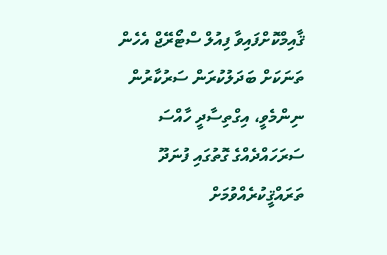ޤާއިމްކޮށްފައިވާ ފިއުލް ސްޓޯރޭޖް އެހެން ތަނަކަށް ބަދަލުކުރަން ސަރުކާރުން ނިންމެވީ، އިގްތިސާދީ ހާއްސަ ސަރަހައްދެއްގެ ގޮތުގައި ފުނަދޫ ތަރައްޤީކުރެއްވުމަށް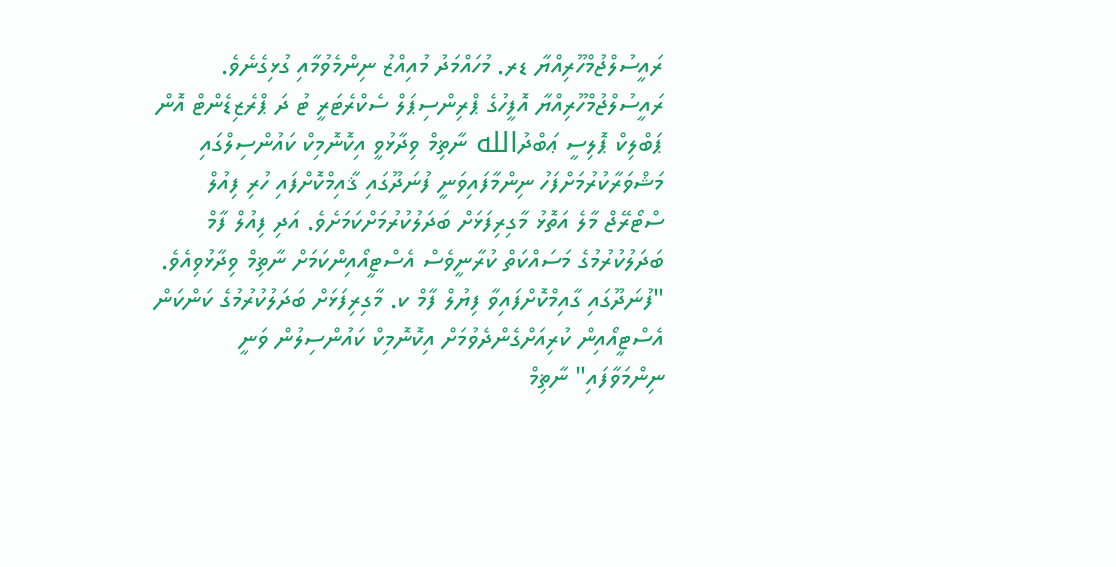ރައީސުލްޖުމްހޫރިއްޔާ ޑރ. މުހައްމަދު މުއިއްޒު ނިންމެވުމާއި ގުޅިގެނެވެ.
ރައީސުލްޖުމްހޫރިއްޔާ އޮފީހުގެ ޕްރިންސިޕަލް ސެކްރެޓަރީ ޓު ދަ ޕްރެޒިޑެންޓް އޮން ޕަބްލިކް ޕޮލިސީ ޢަބްދުالله ނާޡިމް ވިދާޅުވީ އިކޮނޮމިކް ކައުންސިލްގައި މަޝްވަރާކުރުމަށްފަހު ނިންމާފައިވަނީ ފުނަދޫގައި ޤާއިމްކޮށްފައި ހުރި ފިއުލް ސްޓޯރޭޖް މާލެ އަތޮޅު މާގިރިފަޅަށް ބަދަލުކުރުމަށްކަމަށެވެ. އަދި ފިއުލް ފާމް ބަދަލުކުރުމުގެ މަސައްކަތް ކުރާނީވެސް އެސްޓީއޯއިންކަމަށް ނާޡިމް ވިދާޅުވިއެވެ.
"ފުނަދޫގައި ގާއިމްކޮށްފައިވާ ފިޔުލް ފާމް ކ. މާގިރިފަޅަށް ބަދަލުކުރުމުގެ ކަންކަން އެސްޓީއޯއިން ކުރިއަށްގެންދެވުމަށް އިކޮނޮމިކް ކައުންސިލުން ވަނީ ނިންމަވާފައި" ނާޡިމް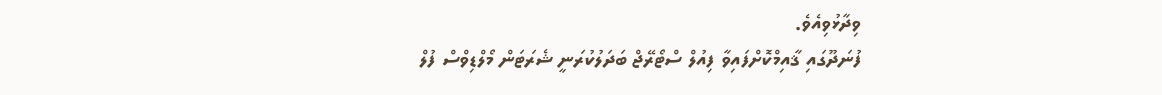ވިދާޅުވިއެވެ.
ފުނަދޫގައި ޤާއިމްކޮށްފައިވާ ފިއުލް ސްޓޯރޭޖް ބަދަލުކުރަނީ ޝެރަޓަން މޯލްޑިވްސް ފުލް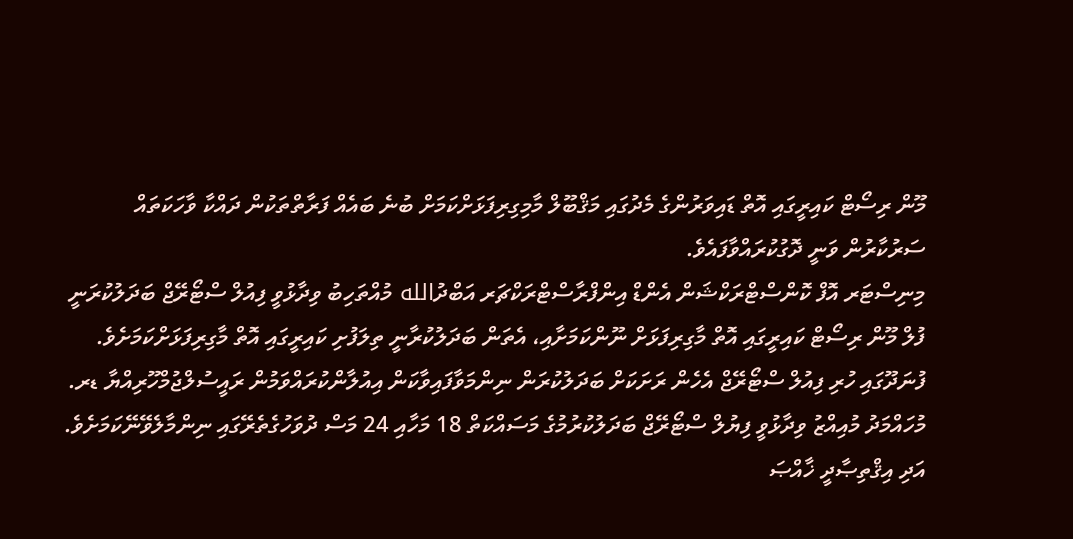މޫން ރިސޯޓް ކައިރީގައި އޮތް ޑައިވަރުންގެ މެދުގައި މަޤްބޫލް މާމިގިރިފަޅަށްކަމަށް ބުނެ ބައެއް ފަރާތްތަކުން ދައްކާ ވާހަކަތައް ސަރުކާރުން ވަނީ ދޮގުކުރައްވާފައެވެ.
މިނިސްޓަރ އޮފް ކޮންސްޓްރަކްޝަން އެންޑް އިންފްރާސްޓްރަކްޗަރ އަބްދުالله މުއްތަހިބު ވިދާޅުވީ ފިއުލް ސްޓޯރޭޖް ބަދަލުކުރަނީ ފުލް މޫން ރިސޯޓް ކައިރީގައި އޮތް މާގިރިފަޅަށް ނޫންކަމަށާއި، އެތަން ބަދަލުކުރާނީ ތިލަފުށި ކައިރީގައި އޮތް މާގިރިފަޅަށްކަމަށެވެ.
ފުނަދޫގައި ހުރި ފިއުލް ސްޓޯރޭޖް އެހެން ރަށަކަށް ބަދަލުކުރަން ނިންމަވާފައިވާކަން އިއުލާންކުރައްވަމުން ރައީސުލްޖުމްހޫރިއްޔާ ޑރ. މުހައްމަދު މުއިއްޒު ވިދާޅުވީ ފިޔުލް ސްޓޯރޭޖް ބަދަލުކުރުމުގެ މަސައްކަތް 18 މަހާއި 24 މަސް ދުވަހުގެތެރޭގައި ނިންމާލެވޭނޭކަމަށެވެ. އަދި އިޤްތިޞާދީ ޚާއްޞަ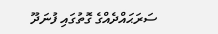ސަރަޙައްދެއްގެ ގޮތުގައި ފުނަދޫ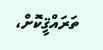ތަރައްޤީކޮށް،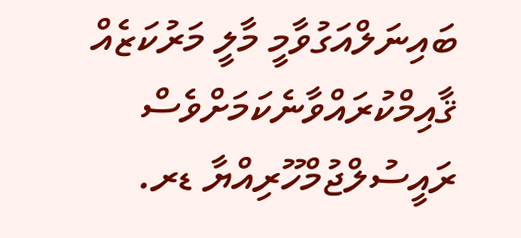ބައިނަލްއަގުވާމީ މާލީ މަރުކަޒެއް ޤާއިމްކުރައްވާނެކަމަށްވެސް ރައީސުލްޖުމްހޫރިއްޔާ ޑރ.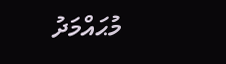މުޙައްމަދު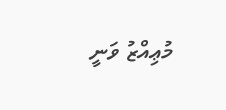މުޢިއްޒު ވަނީ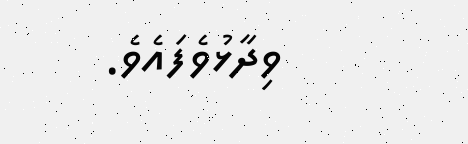ވިދާޅުވެފައެވެ.